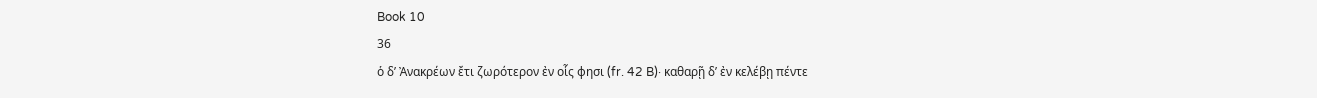Book 10
36
ὁ δ’ Ἀνακρέων ἔτι ζωρότερον ἐν οἷς φησι (fr. 42 B)· καθαρῇ δ’ ἐν κελέβῃ πέντε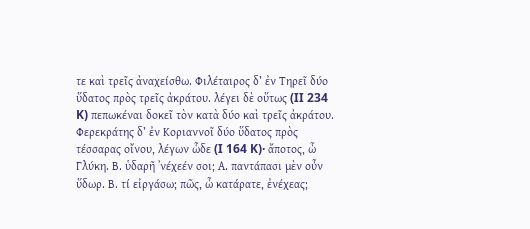τε καὶ τρεῖς ἀναχείσθω. Φιλέταιρος δ’ ἐν Τηρεῖ δύο ὕδατος πρὸς τρεῖς ἀκράτου. λέγει δὲ οὕτως (II 234 K) πεπωκέναι δοκεῖ τὸν κατὰ δύο καὶ τρεῖς ἀκράτου. Φερεκράτης δ’ ἐν Κοριαννοῖ δύο ὕδατος πρὸς τέσσαρας οἴνου, λέγων ὧδε (I 164 K)· ἄποτος, ὦ Γλύκη. Β. ὑδαρῆ ᾽νέχεέν σοι; Α. παντάπασι μὲν οὖν ὕδωρ. Β. τί εἰργάσω; πῶς, ὦ κατάρατε, ἐνέχεας;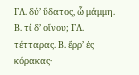ΓΛ. δύ’ ὕδατος, ὦ μάμμη. Β. τί δ’ οἴνου; ΓΛ. τέτταρας. Β. ἔρρ’ ἐς κόρακας·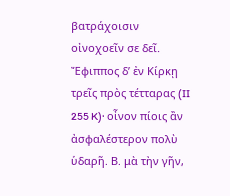βατράχοισιν οἰνοχοεῖν σε δεῖ. Ἔφιππος δ’ ἐν Κίρκῃ τρεῖς πρὸς τέτταρας (II 255 K)· οἶνον πίοις ἂν ἀσφαλέστερον πολὺ ὑδαρῆ. Β. μὰ τὴν γῆν,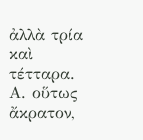ἀλλὰ τρία καὶ τέτταρα. Α. οὕτως ἄκρατον,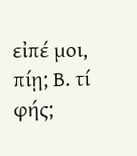εἰπέ μοι, πίῃ; Β. τί φής;